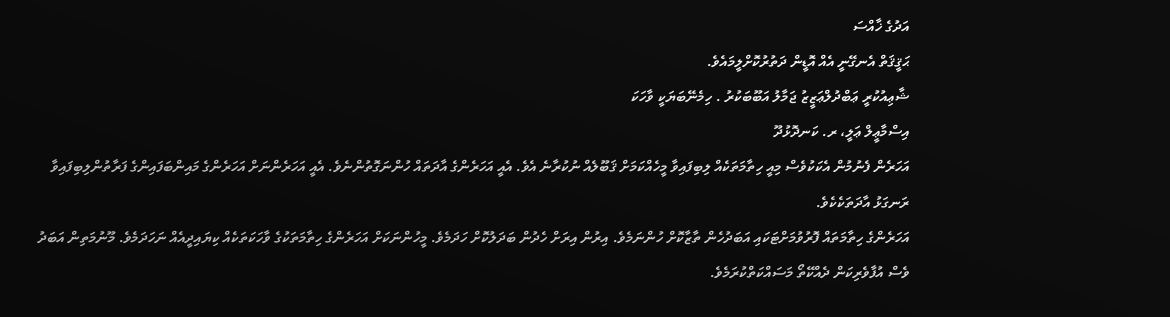އަދުގެ ޚާއްސަ
ޙަޤީޤަތް އެނގޭނީ އެއް އޮޑީން ދަތުރުކޮށްލީމައެވެ.
ޝާޢިއުކުރީ ޢަބްދުލްޢަޒީޒު ޖަމާލު އަބޫބަކުރު . ހިމެނޭބަޔަކީ ވާހަކަ
އިސްމާޢީލް ޢަލީ، ރ. ކަނދޮޅުދޫ
އަހަރެން ފެނުމުން އެކަކުވެސް މިއީ ހިތާމަތަކެއް ލިބިފައިވާ މީހެއްކަމަށް ޤަބޫލެއް ނުކުރާނެ އެވެ. އެއީ އަހަރެންގެ އާދަތައް ހުންނަގޮތުންނެވެ. އެއީ އަހަރެންނަށް އަހަރެންގެ މައިންބަފައިންގެ ފަރާތުންލިބިފައިވާ ރަނގަޅު އާދަތަކެކެވެ.
އަހަރެންގެ ހިތާމަތައް ފޮރުވުމަށްޓަކައި އަބަދުހެން ތާޒާކޮށް ހުންނަމެވެ. އިރުން އިރަށް ހެދުން ބަދަލުކޮށް ހަދަމެވެ. މީހުންނަކަށް އަހަރެންގެ ހިތާމަތަކުގެ ވާހަކަތަކެއް ކިޔައިދީއެއް ނަހަދަމެވެ. މޫނުމަތިން އަބަދު ވެސް އުފާވެރިކަން ދެއްކޭތޯ މަސައްކަތްކުރަމެވެ.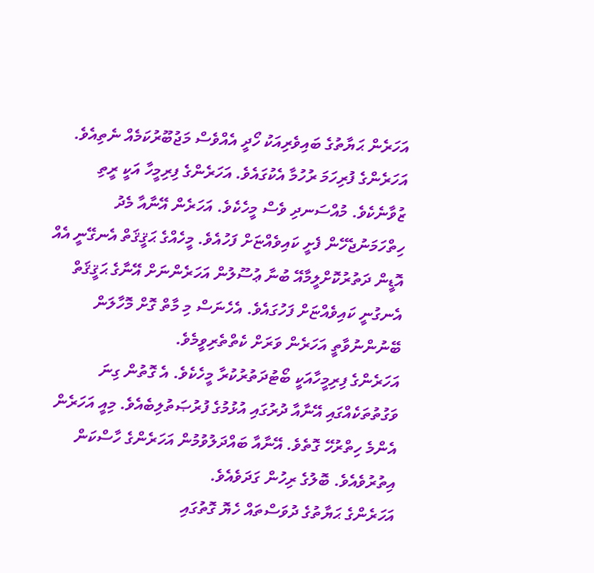އަހަރެން ޙަޔާތުގެ ބައިވެރިއަކު ހޯދީ އެއްވެސް މަޖުބޫރުކަމެއް ނެތިއެވެ. އަހަރެންގެ ފުރިހަމަ ރުހުމާ އެކުގައެވެ. އަހަރެންގެ ފިރިމީހާ އަކީ ރީތި ޒުވާނެކެވެ. މުއްސަނދި ވެސް މީހެކެވެ. އަހަރެން އޭނާއާ މެދު ހިތްހަމަނުޖެހޭން ފެށީ ކައިވެއްޏަށް ފަހުއެވެ. މީހެއްގެ ޙަޤީޤަތް އެނގޭނީ އެއް އޮޑީން ދަތުރުކޮށްލީމާއޭ ބުނާ ޢުސޫލުން އަހަރެންނަށް އޭނާގެ ޙަޤީޤަތް އެނގުނީ ކައިވެއްޏަށް ފަހުގައެވެ. އެހެނަސް މި މާތް ގޮށް މޮހާލަން ބޭނުންނުވާތީ އަހަރެން ވަރަށް ކެތްތެރިވީމެވެ.
އަހަރެންގެ ފިރިމީހާއަކީ ބޯޓުދަތުރުކުރާ މީހެކެވެ. އެ ގޮތުން ގިނަ ވަގުތުތަކެއްގައި އޭނާއާ ދުރުގައި އުޅުމުގެ ފުރުޞަތުލިބެއެވެ. މިއީ އަހަރެން އެންމެ ހިތްރުހޭ ގޮތެވެ. އޭނާއާ ބައްދަލުވުމުން އަހަރެންގެ ހާސްކަން އިތުރުވެއެވެ. ބޮލުގެ ރިހުން ގަދަވެއެވެ.
އަހަރެންގެ ޙަޔާތުގެ ދުވަސްތައް ހެޔޮ ގޮތުގައި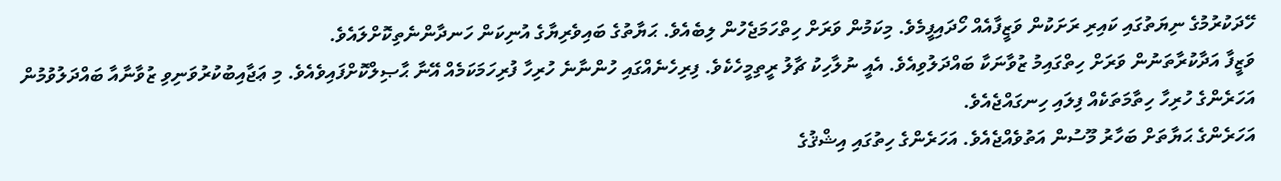ހޭދަކުރުމުގެ ނިޔަތުގައި ކައިރި ރަށަކުން ވަޒީފާއެއް ހޯދައިފީމެވެ. މިކަމުން ވަރަށް ހިތްހަމަޖެހުން ލިބެއެވެ. ޙަޔާތުގެ ބައިވެރިޔާގެ އުނިކަން ހަނދާންނެތިކޮށްލައެވެ.
ވަޒީފާ އަދާކުރާތަނުން ވަރަށް ހިތްގައިމު ޒުވާނަކާ ބައްދަލުވިއެވެ. އެއީ ނުލާހިކު ޗާލު ރީތިމީހެކެވެ. ފިރިހެނެއްގައި ހުންނާނެ ހުރިހާ ފުރިހަމަކަމެއް އޭނާ ޙާޞިލްކޮށްފައިވެއެވެ. މި ޢަޖާއިބުކުރުވަނިވި ޒުވާނާއާ ބައްދަލުވުމުން އަހަރެންގެ ހުރިހާ ހިތާމަތަކެއް ފިލައި ހިނގައްޖެއެވެ.
އަހަރެންގެ ޙަޔާތަށް ބަހާރު މޫސުން އަތުވެއްޖެއެވެ. އަހަރެންގެ ހިތުގައި އިޝްޤުގެ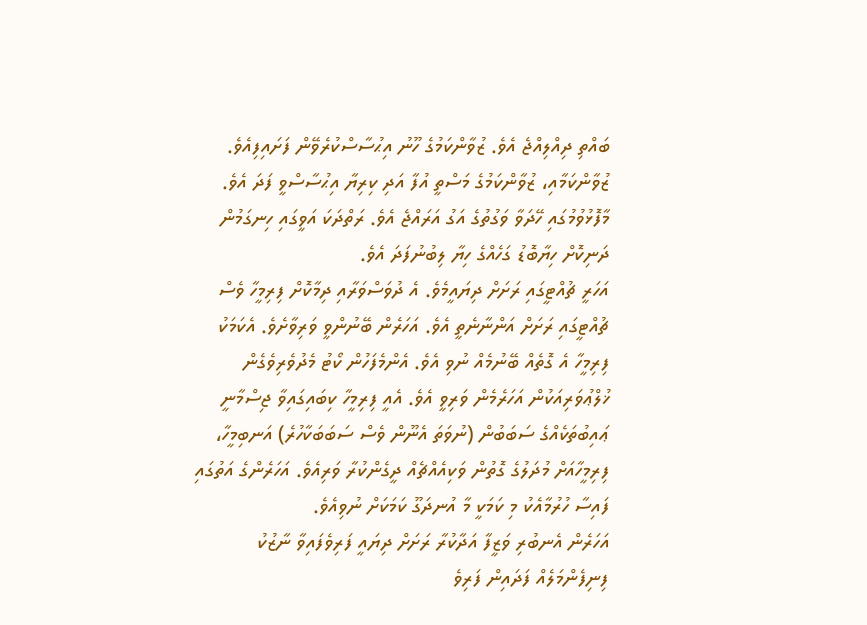ބައްތި ދިއްލިއްޖެ އެވެ. ޒުވާންކަމުގެ ހޫނު އިޙުސާސްކުރެވޭން ފަށައިފިއެވެ. ޒުވާންކަމާއި، ޒުވާންކަމުގެ މަސްތީ އުފާ އަދި ކިރިޔާ އިޙުސާސްވީ ފަދަ އެވެ. މާފޮޅުވުމުގައި ހޭދަވާ ވަގުތުގެ އަގު އަރައްޖެ އެވެ. ރަތްދަކަ އަވީގައި ހިނގަމުން ދަނިކޮށް ހިޔާބޮޑު ގަހެއްގެ ހިޔާ ލިބުނުފަދަ އެވެ.
އަހަރީ ޗުއްޓީގައި ރަށަށް ދިޔައީމެވެ. އެ ދުވަސްވަރާއި ދިމާކޮށް ފިރިމީހާ ވެސް ޗުއްޓީގައި ރަށަށް އަންނާނެތީ އެވެ. އަހަރެން ބޭނުންވީ ވަރިވާށެވެ. އެކަމަކު ފިރިމީހާ އެ ގޮތެއް ބޭނުމެއް ނުވި އެވެ. އެންމެފަހުން ކޯޓު މެދުވެރިވެގެން ޚުލްޢުވަރިއަކުން އަހަރެމެން ވަރިވީ އެވެ. އެއީ ފިރިމީހާ ކިބައިގައިވާ ޖިސްމާނީ ޢައިބުތަކެއްގެ ސަބަބުން (ނުވަތަ އެނޫން ވެސް ސަބަބަކާހުރެ) އަނބިމީހާ، ފިރިމީހާއަށް މުދަލުގެ ގޮތުން ވަކިއެއްޗެއް ދީގެންކުރާ ވަރިއެވެ. އަހަރެންގެ އަތުގައި ފައިސާ ހުރުމާއެކު މި ކަމަކީ މާ އުނދަގޫ ކަމަކަށް ނުވިއެވެ.
އަހަރެން އެނބުރި ވަޒީފާ އަދާކުރާ ރަށަށް ދިޔައީ ފަރިވެފައިވާ ނާޒުކު ފިނިފެންމަލެއް ފަދައިން ފަރިވެ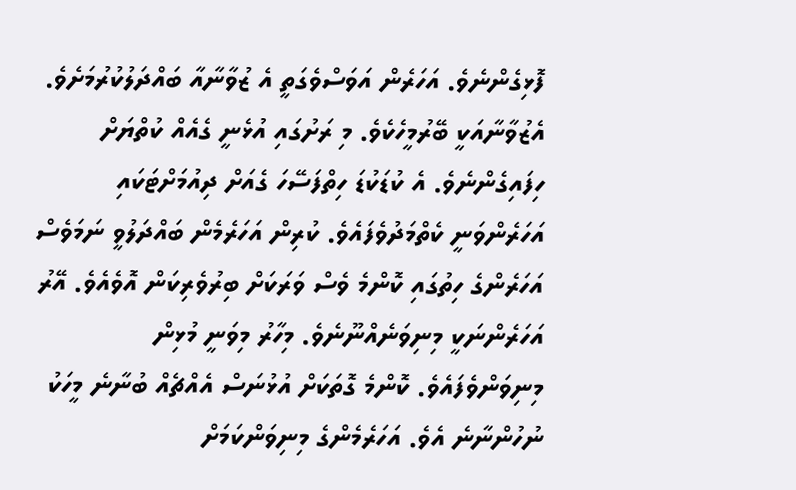ފޮޅިގެންނެވެ. އަހަރެން އަވަސްވެގަތީ އެ ޒުވާނާއާ ބައްދަލުކުރުމަށެވެ.
އެޒުވާނާއަކީ ބޭރުމީހެކެވެ. މި ރަށުގައި އުޅެނީ ގެއެއް ކުތްޔަށް ހިފައިގެންނެވެ. އެ ކުޑަކުޑަ ހިތްފަސޭހަ ގެއަށް ދިއުމަށްޓަކައި އަހަރެންވަނީ ކެތްމަދުވެފައެވެ. ކުރިން އަހަރެމެން ބައްދަލުވީ ނަމަވެސް އަހަރެންގެ ހިތުގައި ކޮންމެ ވެސް ވަރަކަށް ބިރުވެރިކަން އޮވެއެވެ. އޭރު އަހަރެންނަކީ މިނިވަނެއްނޫނެވެ. މިހާރު މިވަނީ މުޅިން މިނިވަންވެފައެވެ. ކޮންމެ ގޮތަކަށް އުޅުނަސް އެއްޗެއް ބުނާނެ މީހަކު ނުހުންނާނެ އެވެ. އަހަރެމެންގެ މިނިވަންކަމަށް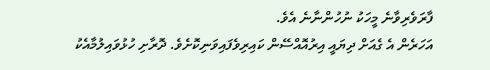ފާރަވެރިވާނެ މީހަކު ނުހުންނާނެ އެވެ.
އަހަރެން އެ ގެއަށް ދިޔައީ އިރުއޮއްސޭން ކައިރިވެފައިވަނިކޮށެވެ. ދޮރާށި ހުޅުވައިލުމާއެކު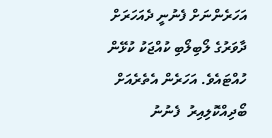އަހަރެންނަށް ފެނުނީ ދެއަހަރަށް ދާވަރުގެ ލޯބިލޯބި ކުއްޖަކު ކުޅޭން ހުއްޓައެވެ. އަހަރެން އެތެރެއަށް ބޯދިއްކޮލިއިރު  ފެނުނު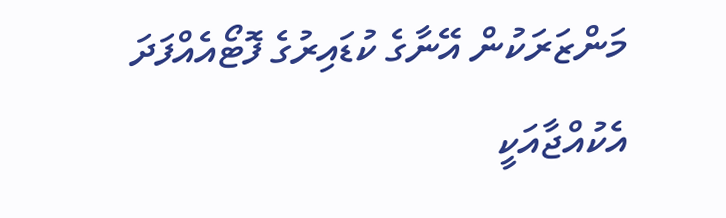މަންޒަރަކުން އޭނާގެ ކުޑައިރުގެ ފޮޓޯއެއްފަދަ އެކުއްޖާއަކީ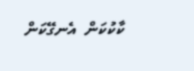ކާކުކަން  އެނގޭކަން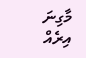މާގިނަ އިރެއް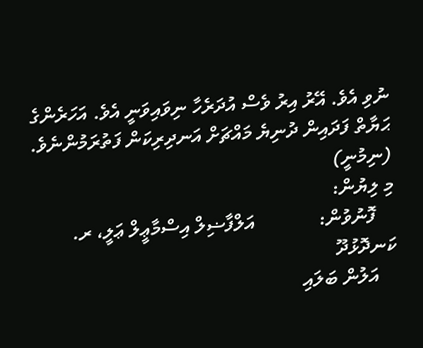ނުވި އެވެ. އޭރު އިރު ވެސް އުދަރެހާ ނިވައިވަނީ އެވެ. އަހަރެންގެ ޙަޔާތް ފަދައިން ދުނިޔެ މައްޗަށް އަނދިރިކަން ފަތުރަމުންނެވެ.
(ނިމުނީ)
މި ލިޔުން:
    ފޮނުވުން:             އަލްފާޟިލް އިސްމާޢީލް ޢަލީ، ރ. ކަނދޮޅުދޫ
    އަލުން ބަލައި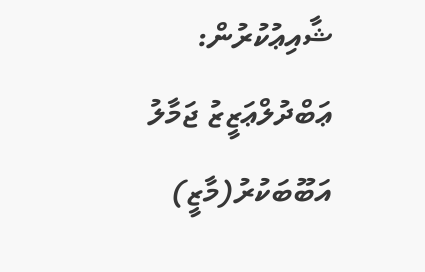ޝާއިޢުކުރުން: ޢަބްދުލްޢަޒީޒު ޖަމާލު އަބޫބަކުރު(މާޒީ)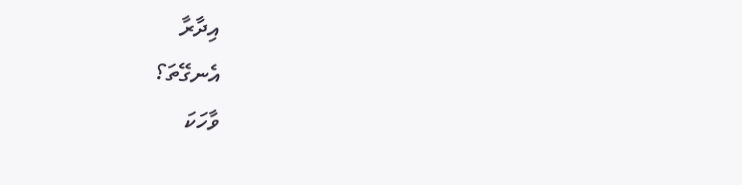އިދާރާ
އެނގޭތަ؟
ވާހަކަ